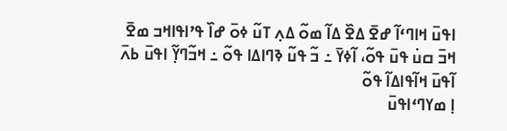ߊߟߎ߫ ߞߊߣߵߊ߬ ߝߐ߫ ߡߐ߰ ߡߊ߬ ߘߋ߬ ߡߍ߲ ߠߎ߬ ߦߋ߫ ߝߊ߰ ߟߴߊߟߊߞߏ ߘߐ߫ ߞߏ߫ ߛߎ߭ ߟߎ߫ ߟߋ߬، ߊ߬ߦߌ߫ ߸ ߏ߬ ߟߎ߬ ߢߣߊߡߊ ߟߋ߬ ߸ ߞߏ߬ߣߌ߲߬ ߊߟߎ߫ ߕߍ߫ ߊ߬ߟߎ߫ ߞߊ߬ߟߊߡߊ߬ ߟߋ߬
ߊ߲ ߘߌߣߵߊߟߎ߫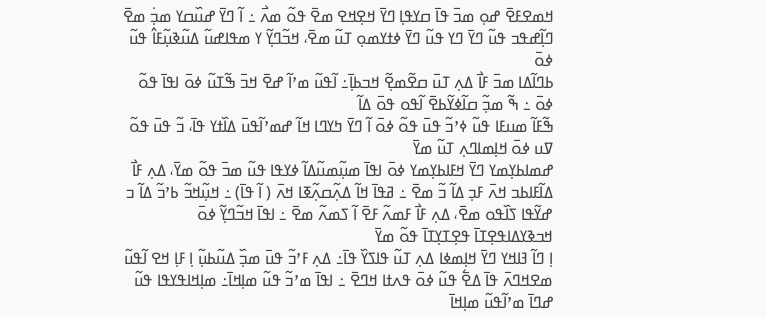ߞߘߐߓߐ߫ ߝߋ߲ ߘߏ߫ ߟߊ߫ ߛߌߟߊ߲ ߣߌ߫ ߞߐ߲ߞߐ ߘߐ߫ ߟߋ߬ ߘߍ߯ ߸ ߊ߬ ߣߌ߫ ߝߎ߰ߛߌ ߘߏ߲߭ ߘߐ߫ ߣߊ߲߬ߝߟߏ ߟߎ߬ ߣߌ߫ ߣߌ ߟߎ߬ ߣߌ߫ ߦߙߌߘߋ߲ ߠߎ߬ ߘߐ߫، ߞߏ߬ߣߌ߲߬ ߌ ߘߟߊߝߎ߬ ߡߎ߬ߢߎ߲߬ߓߊ߮ ߟߎ߬ ߦߋ߫
ߕߣߊ߬ߡߊ ߘߏ߫ ߓߊ߯ ߡߍ߲ ߠߎ߫ ߛߐ߬ߘߐ߲߬ ߞߏߕߊ߲߫߸ ߊ߬ߟߎ߬ ߘߴߊ߬ ߝߐ߫ ߞߏ߫ ߒ߬ߠߎ߬ ߦߋ߫ ߊߟߊ߫ ߟߋ߬ ߦߋ߫ ߸ ߒ߬ ߘߏ߲߬ ߛߊ߬ߦߌ߬ߕߐ߫ ߊ߬ߟߋ ߟߋ߫ ߡߊ߬
ߒ߬ߓߊ߬ ߘߎߓߊ ߟߎ߬ ߦߴߏ߬ ߟߎ߫ ߟߋ߬ ߦߋ߫ ߊ߬ ߣߌ߫ ߤߌߣߊ ߞߊ߬ ߝߘߴߊ߬ߟߎ߫ ߡߊ߰ߙߌ ߟߊ߫، ߏ߬ ߟߎ߫ ߟߋ߬ ߜߎ ߦߋ߫ ߞߊ߲ߘߊߣߍ߲ ߠߎ߬ ߘߌ߫
ߝߘߊߕߌ߲ߘߌ ߣߌ߫ ߞߓߊߕߌ߲ߘߌ ߦߋ߫ ߊߟߊ߫ ߘߎ߲߬ߘߎ߬ߡߊ߬ ߦߌߟߊ ߟߎ߬ ߘߏ߫ ߟߋ߬ ߘߌ߫، ߡߍ߲ ߓߊ߯ ߡߊ߬ߓߊߕߏ ߞߍ߫ ߓߏ߲ ߡߊ߬ ߏ߬ ߘߐ߫ ߸ ߥߟߊ߫ ߞߊ߬ ߡߍ߲߬ߛߍ߲߬ߧߊ ߞߍ߫ ( ߊ߬ ߟߊ߫) ߸ ߞߎ߲߬ߞߏ߬ ߕߴߏ߬ ߡߊ߬ ߏ ߝߌ߬ߟߊ ߖߊ߰ߟߋ ߘߐ߫، ߡߍ߲ ߓߊ߯ ߓߘߍ߬ ߓߐ߫ ߊ߬ ߖߘߍ߬ ߘߐ߫ ߸ ߊߟߊ߫ ߞߏ߬ߣߌ߲߬ ߦߋ߫ ߞߏߢߌߡߊߟߐ߲ߠߊ߫ ߟߐ߲ߠߌ߲ߠߊ߫ ߟߋ߬ ߘߌ߫
ߊ߲ ߣߊ߬ ߔߊߞߌ ߣߌ߫ ߞߊ߲ߘߦߊ ߡߍ߲ ߠߎ߬ ߟߊߖߌ߰ ߟߊ߫߸ ߡߍ߲ ߓߴߏ߬ ߟߎ߫ ߘߏ߲߰ ߡߎ߬ߕߎ߲߬ ߊ߲ ߓߊ߲ ߞߐ ߊ߬ߟߎ߬ ߘߐߞߣߍ߫ ߟߊ߫ ߡߐ߱ ߟߎ߬ ߦߋ߫ ߟߍߙߊ ߞߣߐ߫ ߸ ߊߟߊ߫ ߘߴߏ߬ ߟߎ߬ ߘߊ߲ߞߊ߫߸ ߘߊ߲ߞߊߟߌߟߊ ߟߎ߬ ߝߣߊ߫ ߘߴߊ߬ߟߎ߬ ߘߊ߲ߞߊ߫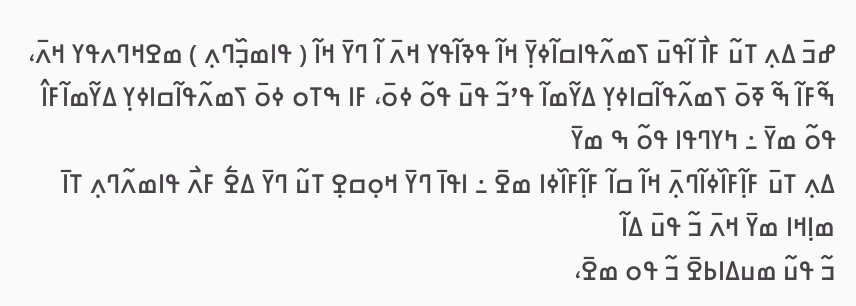ߝߏ߫ ߡߍ߲ ߠߎ߬ ߓߊ߯ ߊ߬ߟߎ߫ ߖߘߍ߬ߟߊߛߊ߬ߦߌ߲߫ ߞߊ߬ ߟߢߊ߬ߟߌ ߞߍ߫ ߊ߬ ߣߌ߫ ߞߊ߬ ( ߟߊߘߏ߲߰ߣߍ߲ ) ߘߐߞߣߍߟߌ ߞߍ߫، ߒ߬ߓߊ߬ ߒ߬ ߧߋ߫ ߖߘߍ߬ߟߊ߬ߛߊߦߌ߲ ߡߌ߬ߘߊ߬ ߟߴߏ߬ ߟߎ߫ ߟߋ߬ ߦߋ߫، ߓߊ ߒߠߋ ߦߋ߫ ߖߘߍ߬ߟߊ߬ߛߊߦߌ߲ ߡߌ߬ߘߊ߬ߓߊ߮ ߟߋ߬ ߘߌ߫ ߸ ߤߌߣߟߊ ߟߋ߬ ߒ ߘߌ߫
ߡߍ߲ ߠߎ߫ ߓߊ߲߬ߓߊ߰ߦߊ߬ߣߍ߲߫ ߞߊ߬ ߛߊ߬ ߓߊ߲߬ߓߊ߰ߦߊ ߘߐ߫ ߸ ߊߟߊ߫ ߣߌ߫ ߞߋ߲ߛߐ߲ ߠߎ߬ ߣߌ߫ ߡߐ߱ ߓߍ߯ ߟߊߘߍ߬ߣߍ߲ ߠߊ߫ ߘߊ߲ߞߊ ߘߌ߫ ߞߍ߫ ߏ߬ ߟߎ߫ ߡߊ߬
ߏ߬ ߟߎ߬ ߘߎߡߊߕߐ߫ ߏ߬ ߟߋ ߘߐ߫،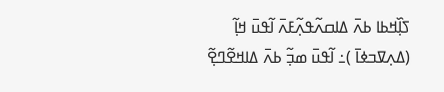ߖߊ߲߰ߞߕߊ ߕߍ߫ ߡߊߛߍ߬ߟߍ߲߬ߓߍ߫ ߊ߬ߟߎ߫ ߞߊ߲߬ (ߡߍ߲ߜߏߦߊ߫ )߸ ߊ߬ߟߎ߫ ߘߏ߲߬ ߕߍ߫ ߡߊߞߐ߬ߣߐ߲߬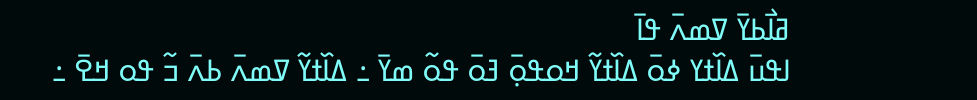ߥߊ߯ߕߌ߫ ߜߘߍ߫ ߟߊ߫
ߊߟߎ߫ ߡߊ߰ߙߌ ߦߋ߫ ߡߊ߰ߙߌ߬ ߞߋߟߋ߲߫ ߔߋ߫ ߟߋ߬ ߘߌ߫ ߸ ߡߊ߰ߙߌ߬ ߜߘߍ߫ ߕߍ߫ ߏ߬ ߟߋ ߞߐ߫ ߸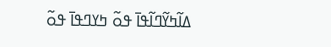ߡߊ߬ߤߌ߬ߣߊ߬ߟߊ߫ ߟߋ߬ ߤߌߣߟߊ߫ ߟߋ߬